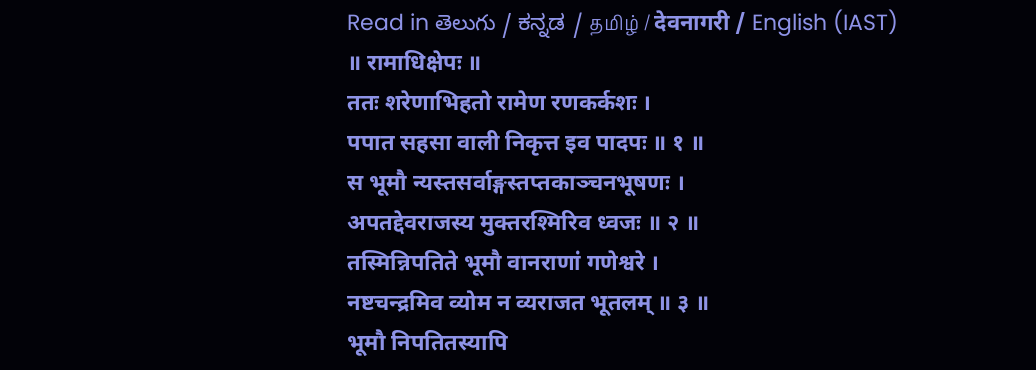Read in తెలుగు / ಕನ್ನಡ / தமிழ் / देवनागरी / English (IAST)
॥ रामाधिक्षेपः ॥
ततः शरेणाभिहतो रामेण रणकर्कशः ।
पपात सहसा वाली निकृत्त इव पादपः ॥ १ ॥
स भूमौ न्यस्तसर्वाङ्गस्तप्तकाञ्चनभूषणः ।
अपतद्देवराजस्य मुक्तरश्मिरिव ध्वजः ॥ २ ॥
तस्मिन्निपतिते भूमौ वानराणां गणेश्वरे ।
नष्टचन्द्रमिव व्योम न व्यराजत भूतलम् ॥ ३ ॥
भूमौ निपतितस्यापि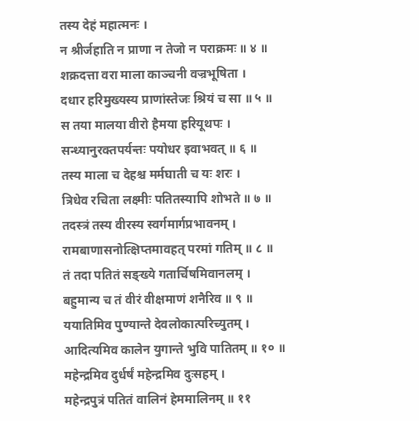तस्य देहं महात्मनः ।
न श्रीर्जहाति न प्राणा न तेजो न पराक्रमः ॥ ४ ॥
शक्रदत्ता वरा माला काञ्चनी वज्रभूषिता ।
दधार हरिमुख्यस्य प्राणांस्तेजः श्रियं च सा ॥ ५ ॥
स तया मालया वीरो हैमया हरियूथपः ।
सन्ध्यानुरक्तपर्यन्तः पयोधर इवाभवत् ॥ ६ ॥
तस्य माला च देहश्च मर्मघाती च यः शरः ।
त्रिधेव रचिता लक्ष्मीः पतितस्यापि शोभते ॥ ७ ॥
तदस्त्रं तस्य वीरस्य स्वर्गमार्गप्रभावनम् ।
रामबाणासनोत्क्षिप्तमावहत् परमां गतिम् ॥ ८ ॥
तं तदा पतितं सङ्ख्ये गतार्चिषमिवानलम् ।
बहुमान्य च तं वीरं वीक्षमाणं शनैरिव ॥ ९ ॥
ययातिमिव पुण्यान्ते देवलोकात्परिच्युतम् ।
आदित्यमिव कालेन युगान्ते भुवि पातितम् ॥ १० ॥
महेन्द्रमिव दुर्धर्षं महेन्द्रमिव दुःसहम् ।
महेन्द्रपुत्रं पतितं वालिनं हेममालिनम् ॥ ११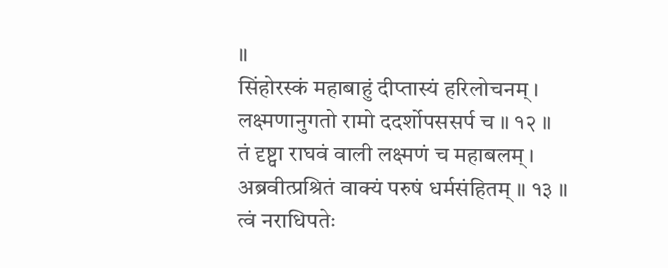॥
सिंहोरस्कं महाबाहुं दीप्तास्यं हरिलोचनम् ।
लक्ष्मणानुगतो रामो ददर्शोपससर्प च ॥ १२ ॥
तं दृष्ट्वा राघवं वाली लक्ष्मणं च महाबलम् ।
अब्रवीत्प्रश्रितं वाक्यं परुषं धर्मसंहितम् ॥ १३ ॥
त्वं नराधिपतेः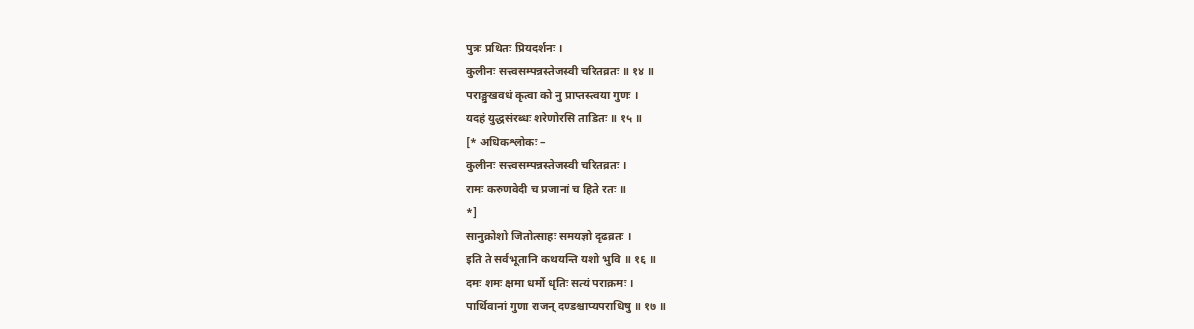पुत्रः प्रथितः प्रियदर्शनः ।
कुलीनः सत्त्वसम्पन्नस्तेजस्वी चरितव्रतः ॥ १४ ॥
पराङ्मुखवधं कृत्वा को नु प्राप्तस्त्वया गुणः ।
यदहं युद्धसंरब्धः शरेणोरसि ताडितः ॥ १५ ॥
[* अधिकश्लोकः –
कुलीनः सत्त्वसम्पन्नस्तेजस्वी चरितव्रतः ।
रामः करुणवेदी च प्रजानां च हिते रतः ॥
*]
सानुक्रोशो जितोत्साहः समयज्ञो दृढव्रतः ।
इति ते सर्वभूतानि कथयन्ति यशो भुवि ॥ १६ ॥
दमः शमः क्षमा धर्मो धृतिः सत्यं पराक्रमः ।
पार्थिवानां गुणा राजन् दण्डश्चाप्यपराधिषु ॥ १७ ॥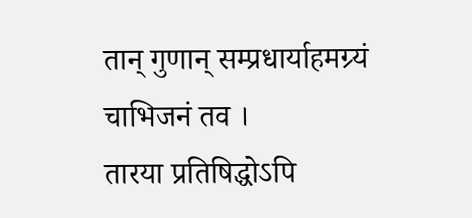तान् गुणान् सम्प्रधार्याहमग्र्यं चाभिजनं तव ।
तारया प्रतिषिद्धोऽपि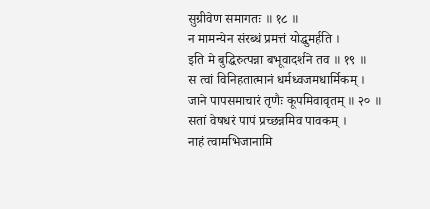सुग्रीवेण समागतः ॥ १८ ॥
न मामन्येन संरब्धं प्रमत्तं योद्धुमर्हति ।
इति मे बुद्धिरुत्पन्ना बभूवादर्शने तव ॥ १९ ॥
स त्वां विनिहतात्मानं धर्मध्वजमधार्मिकम् ।
जाने पापसमाचारं तृणैः कूपमिवावृतम् ॥ २० ॥
सतां वेषधरं पापं प्रच्छन्नमिव पावकम् ।
नाहं त्वामभिजानामि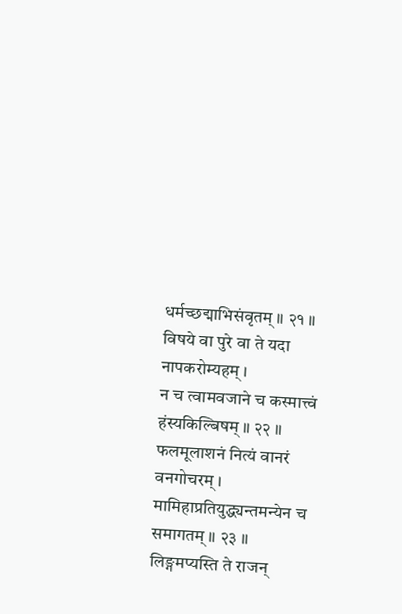धर्मच्छद्माभिसंवृतम् ॥ २१ ॥
विषये वा पुरे वा ते यदा नापकरोम्यहम् ।
न च त्वामवजाने च कस्मात्त्वं हंस्यकिल्बिषम् ॥ २२ ॥
फलमूलाशनं नित्यं वानरं वनगोचरम् ।
मामिहाप्रतियुद्ध्यन्तमन्येन च समागतम् ॥ २३ ॥
लिङ्गमप्यस्ति ते राजन्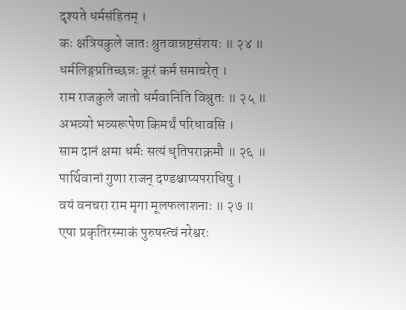दृश्यते धर्मसंहितम् ।
कः क्षत्रियकुले जातः श्रुतवान्नष्टसंशयः ॥ २४ ॥
धर्मलिङ्गप्रतिच्छन्नः क्रूरं कर्म समाचरेत् ।
राम राजकुले जातो धर्मवानिति विश्रुतः ॥ २५ ॥
अभव्यो भव्यरूपेण किमर्थं परिधावसि ।
साम दानं क्षमा धर्मः सत्यं धृतिपराक्रमौ ॥ २६ ॥
पार्थिवानां गुणा राजन् दण्डश्चाप्यपराधिषु ।
वयं वनचरा राम मृगा मूलफलाशनाः ॥ २७ ॥
एषा प्रकृतिरस्माकं पुरुषस्त्वं नरेश्वरः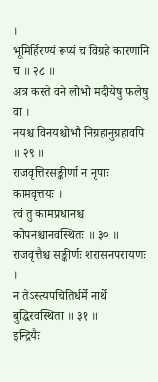।
भूमिर्हिरण्यं रूप्यं च विग्रहे कारणानि च ॥ २८ ॥
अत्र कस्ते वने लोभो मदीयेषु फलेषु वा ।
नयश्च विनयश्चोभौ निग्रहानुग्रहावपि ॥ २९ ॥
राजवृत्तिरसङ्कीर्णा न नृपाः कामवृत्तयः ।
त्वं तु कामप्रधानश्च कोपनश्चानवस्थितः ॥ ३० ॥
राजवृत्तैश्च सङ्कीर्णः शरासनपरायणः ।
न तेऽस्त्यपचितिर्धर्मे नार्थे बुद्धिरवस्थिता ॥ ३१ ॥
इन्द्रियैः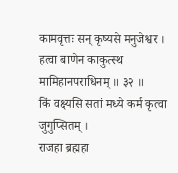कामवृत्तः सन् कृष्यसे मनुजेश्वर ।
हत्वा बाणेन काकुत्स्थ मामिहानपराधिनम् ॥ ३२ ॥
किं वक्ष्यसि सतां मध्ये कर्म कृत्वा जुगुप्सितम् ।
राजहा ब्रह्महा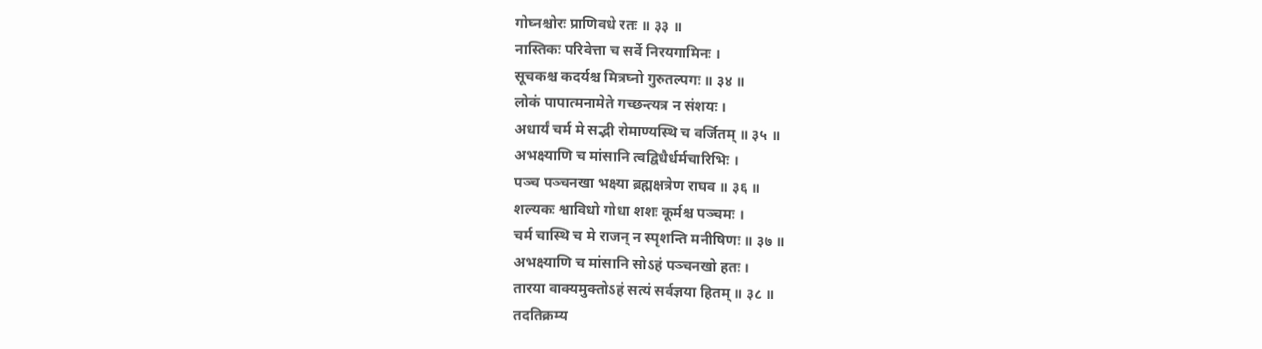गोघ्नश्चोरः प्राणिवधे रतः ॥ ३३ ॥
नास्तिकः परिवेत्ता च सर्वे निरयगामिनः ।
सूचकश्च कदर्यश्च मित्रघ्नो गुरुतल्पगः ॥ ३४ ॥
लोकं पापात्मनामेते गच्छन्त्यत्र न संशयः ।
अधार्यं चर्म मे सद्भी रोमाण्यस्थि च वर्जितम् ॥ ३५ ॥
अभक्ष्याणि च मांसानि त्वद्विधैर्धर्मचारिभिः ।
पञ्च पञ्चनखा भक्ष्या ब्रह्मक्षत्रेण राघव ॥ ३६ ॥
शल्यकः श्वाविधो गोधा शशः कूर्मश्च पञ्चमः ।
चर्म चास्थि च मे राजन् न स्पृशन्ति मनीषिणः ॥ ३७ ॥
अभक्ष्याणि च मांसानि सोऽहं पञ्चनखो हतः ।
तारया वाक्यमुक्तोऽहं सत्यं सर्वज्ञया हितम् ॥ ३८ ॥
तदतिक्रम्य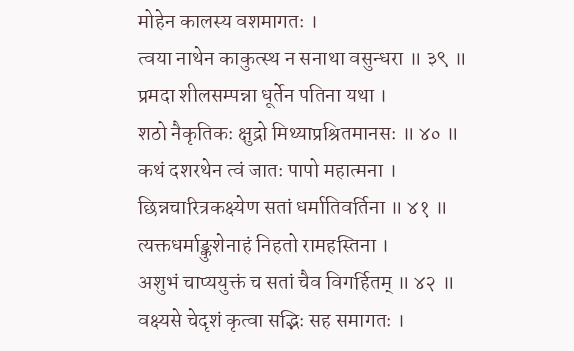मोहेन कालस्य वशमागतः ।
त्वया नाथेन काकुत्स्थ न सनाथा वसुन्धरा ॥ ३९ ॥
प्रमदा शीलसम्पन्ना धूर्तेन पतिना यथा ।
शठो नैकृतिकः क्षुद्रो मिथ्याप्रश्रितमानसः ॥ ४० ॥
कथं दशरथेन त्वं जातः पापो महात्मना ।
छिन्नचारित्रकक्ष्येण सतां धर्मातिवर्तिना ॥ ४१ ॥
त्यक्तधर्माङ्कुशेनाहं निहतो रामहस्तिना ।
अशुभं चाप्ययुक्तं च सतां चैव विगर्हितम् ॥ ४२ ॥
वक्ष्यसे चेदृशं कृत्वा सद्भिः सह समागतः ।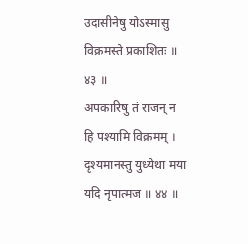उदासीनेषु योऽस्मासु विक्रमस्ते प्रकाशितः ॥ ४३ ॥
अपकारिषु तं राजन् न हि पश्यामि विक्रमम् ।
दृश्यमानस्तु युध्येथा मया यदि नृपात्मज ॥ ४४ ॥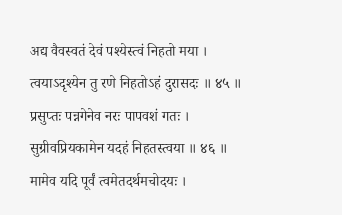अद्य वैवस्वतं देवं पश्येस्त्वं निहतो मया ।
त्वयाऽदृश्येन तु रणे निहतोऽहं दुरासदः ॥ ४५ ॥
प्रसुप्तः पन्नगेनेव नरः पापवशं गतः ।
सुग्रीवप्रियकामेन यदहं निहतस्त्वया ॥ ४६ ॥
मामेव यदि पूर्वं त्वमेतदर्थमचोदयः ।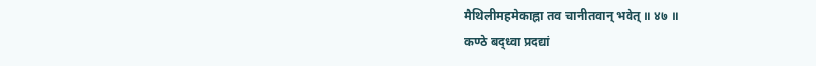मैथिलीमहमेकाह्ना तव चानीतवान् भवेत् ॥ ४७ ॥
कण्ठे बद्ध्वा प्रदद्यां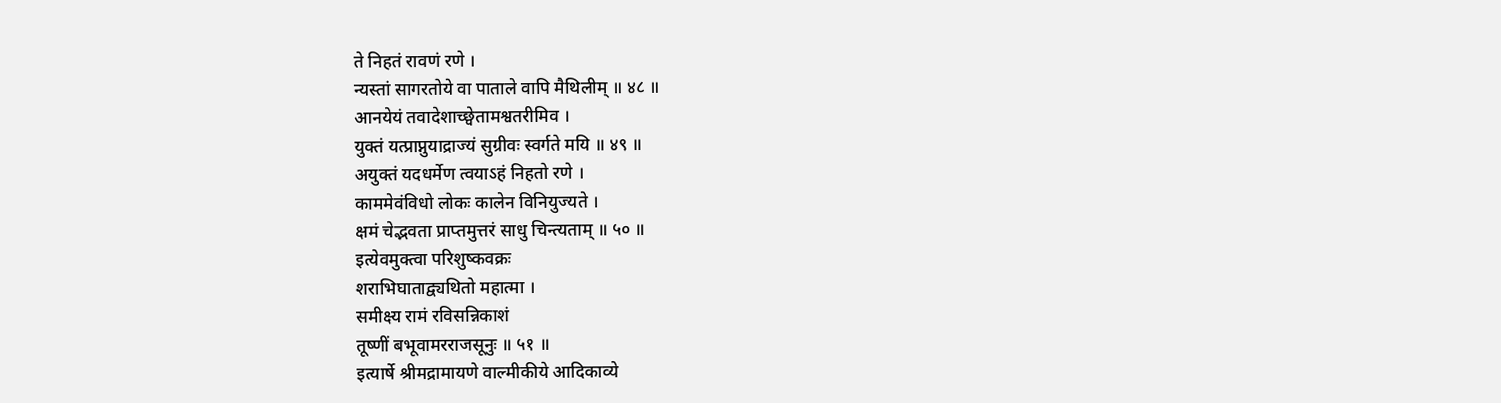ते निहतं रावणं रणे ।
न्यस्तां सागरतोये वा पाताले वापि मैथिलीम् ॥ ४८ ॥
आनयेयं तवादेशाच्छ्वेतामश्वतरीमिव ।
युक्तं यत्प्राप्नुयाद्राज्यं सुग्रीवः स्वर्गते मयि ॥ ४९ ॥
अयुक्तं यदधर्मेण त्वयाऽहं निहतो रणे ।
काममेवंविधो लोकः कालेन विनियुज्यते ।
क्षमं चेद्भवता प्राप्तमुत्तरं साधु चिन्त्यताम् ॥ ५० ॥
इत्येवमुक्त्वा परिशुष्कवक्रः
शराभिघाताद्व्यथितो महात्मा ।
समीक्ष्य रामं रविसन्निकाशं
तूष्णीं बभूवामरराजसूनुः ॥ ५१ ॥
इत्यार्षे श्रीमद्रामायणे वाल्मीकीये आदिकाव्ये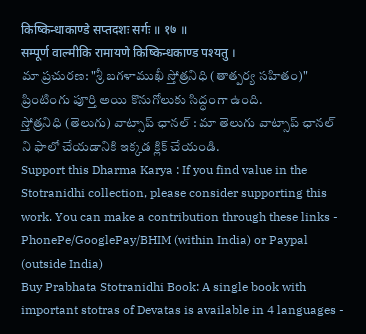किष्किन्धाकाण्डे सप्तदशः सर्गः ॥ १७ ॥
सम्पूर्ण वाल्मीकि रामायणे किष्किन्धकाण्ड पश्यतु ।
మా ప్రచురణ: "శ్రీ బగళాముఖీ స్తోత్రనిధి (తాత్పర్య సహితం)" ప్రింటింగు పూర్తి అయి కొనుగోలుకు సిద్ధంగా ఉంది.
స్తోత్రనిధి (తెలుగు) వాట్సాప్ ఛానల్ : మా తెలుగు వాట్సాప్ ఛానల్ ని ఫాలో చేయడానికి ఇక్కడ క్లిక్ చేయండి.
Support this Dharma Karya : If you find value in the Stotranidhi collection, please consider supporting this work. You can make a contribution through these links - PhonePe/GooglePay/BHIM (within India) or Paypal (outside India)
Buy Prabhata Stotranidhi Book: A single book with important stotras of Devatas is available in 4 languages -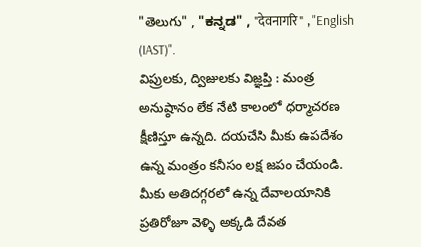"తెలుగు" , "ಕನ್ನಡ" , "देवनागरि" , "English (IAST)".
విప్రులకు, ద్విజులకు విజ్ఞప్తి : మంత్ర అనుష్ఠానం లేక నేటి కాలంలో ధర్మాచరణ క్షీణిస్తూ ఉన్నది. దయచేసి మీకు ఉపదేశం ఉన్న మంత్రం కనీసం లక్ష జపం చేయండి. మీకు అతిదగ్గరలో ఉన్న దేవాలయానికి ప్రతిరోజూ వెళ్ళి అక్కడి దేవత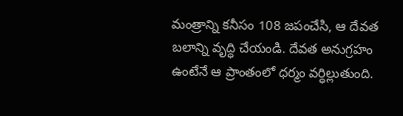మంత్రాన్ని కనీసం 108 జపంచేసి, ఆ దేవత బలాన్ని వృద్ధి చేయండి. దేవత అనుగ్రహం ఉంటేనే ఆ ప్రాంతంలో ధర్మం వర్ధిల్లుతుంది.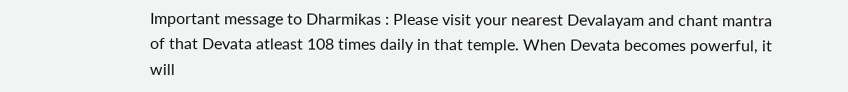Important message to Dharmikas : Please visit your nearest Devalayam and chant mantra of that Devata atleast 108 times daily in that temple. When Devata becomes powerful, it will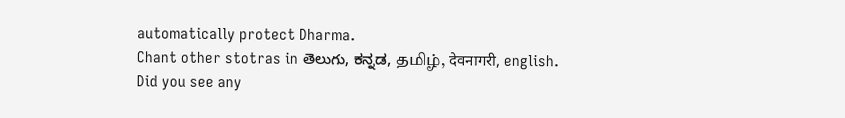automatically protect Dharma.
Chant other stotras in తెలుగు, ಕನ್ನಡ, தமிழ், देवनागरी, english.
Did you see any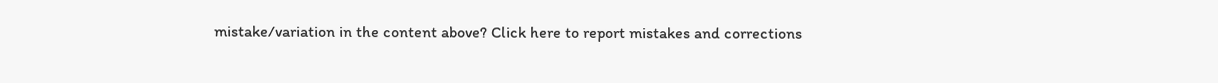mistake/variation in the content above? Click here to report mistakes and corrections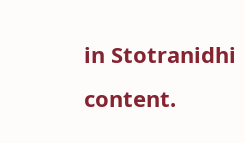in Stotranidhi content.